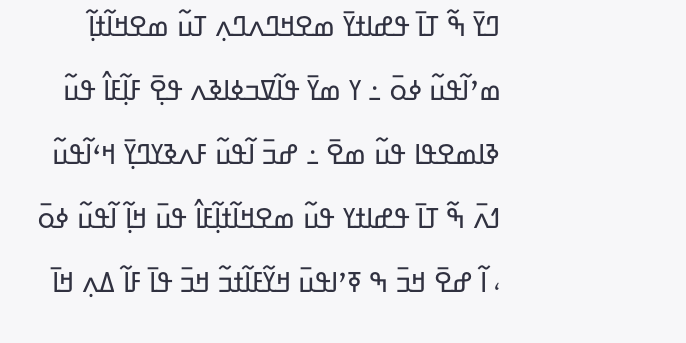ߣߌ߫ ߒ߬ ߠߊ߫ ߟߝߊߙߌ߫ ߘߐߞߣߍߣߍ߲ ߠߎ߬ ߘߐߞߊ߬ߙߊ߲߬ ߘߴߊ߬ߟߎ߬ ߦߋ߫ ߸ ߌ ߘߌ߫ ߟߊ߬ߜߏߦߊߢߍ ߟߐ߲߫ ߓߊ߲߬ߓߊ߮ ߟߎ߬ ߢߊߘߐߟߊ ߟߎ߬ ߘߐ߫ ߸ ߝߏ߫ ߊ߬ߟߎ߬ ߓߍߢߌߣߌ߲߫ ߞߵߊ߬ߟߎ߬ ߗߍ߫ ߒ߬ ߠߊ߫ ߟߝߊߙߌ ߟߎ߬ ߘߐߞߊ߬ߙߊ߲߬ߓߊ߮ ߟߎ߫ ߞߊ߲߬ ߊ߬ߟߎ߬ ߦߋ߫ ، ߊ߬ ߝߐ߫ ߞߏ߫ ߒ ߧߴߊߟߎ߫ ߞߌ߬ߓߊ߬ߙߏ߬ ߞߏ߫ ߟߊ߫ ߓߊ߬ ߡߍ߲ ߞߊ߫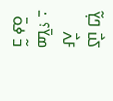ߖߎ߯ ߣߌ߲߬ ߓߍ߯ ߘߌ߫؟ ߸ ߏ߬ ߦߋ߫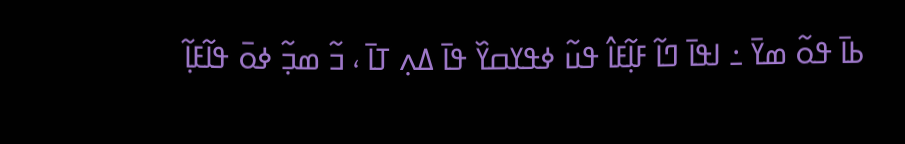ߕߊ߫ ߟߋ߬ ߘߌ߫ ߸ ߊߟߊ߫ ߣߊ߬ ߓߊ߲߬ߓߊ߮ ߟߎ߬ ߦߟߌߛߌ߰ ߟߊ߫ ߡߍ߲ ߠߊ߫ ، ߏ߬ ߘߏ߲߬ ߦߋ߫ ߟߊ߬ߓߊ߲߬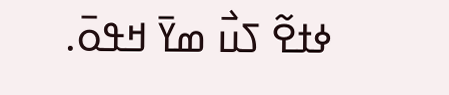ߦߙߐ߬ ߖߎ߯ ߘߌ߫ ߞߟߋ߫.